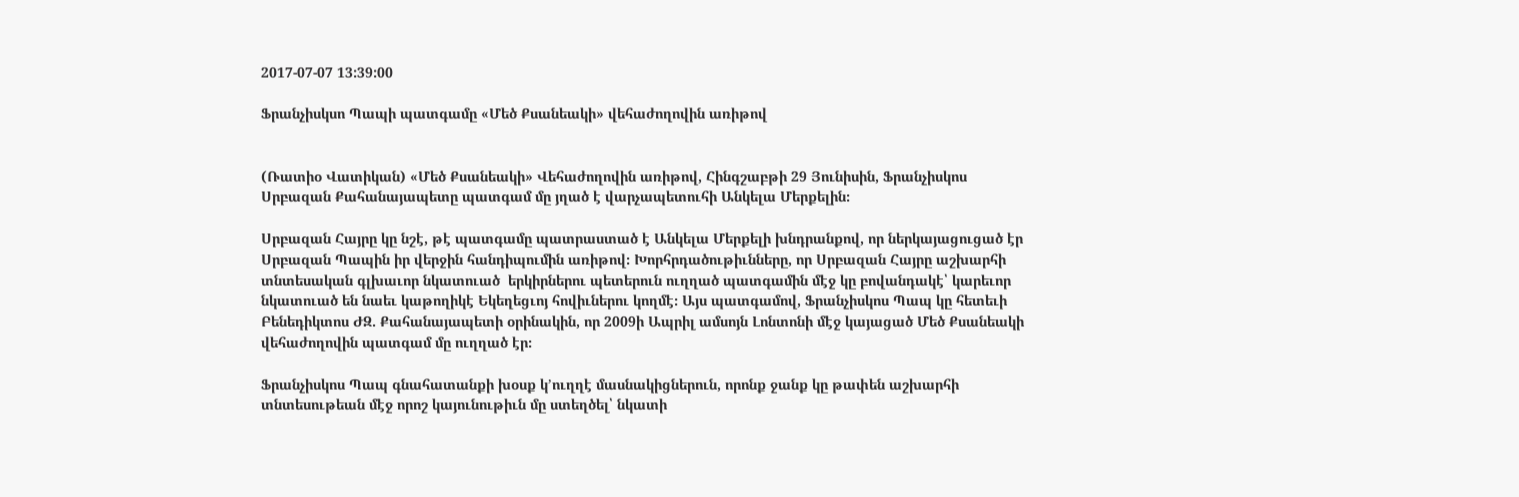2017-07-07 13:39:00

Ֆրանչիսկսո Պապի պատգամը «Մեծ Քսանեակի» վեհաժողովին առիթով


(Ռատիօ Վատիկան) «Մեծ Քսանեակի» Վեհաժողովին առիթով, Հինգշաբթի 29 Յունիսին, Ֆրանչիսկոս Սրբազան Քահանայապետը պատգամ մը յղած է վարչապետուհի Անկելա Մերքելին։

Սրբազան Հայրը կը նշէ, թէ պատգամը պատրաստած է Անկելա Մերքելի խնդրանքով, որ ներկայացուցած էր Սրբազան Պապին իր վերջին հանդիպումին առիթով։ Խորհրդածութիւնները, որ Սրբազան Հայրը աշխարհի տնտեսական գլխաւոր նկատուած  երկիրներու պետերուն ուղղած պատգամին մէջ կը բովանդակէ՝ կարեւոր նկատուած են նաեւ կաթողիկէ Եկեղեցւոյ հովիւներու կողմէ։ Այս պատգամով, Ֆրանչիսկոս Պապ կը հետեւի Բենեդիկտոս ԺԶ. Քահանայապետի օրինակին, որ 2009ի Ապրիլ ամսոյն Լոնտոնի մէջ կայացած Մեծ Քսանեակի վեհաժողովին պատգամ մը ուղղած էր։

Ֆրանչիսկոս Պապ գնահատանքի խօսք կʼուղղէ մասնակիցներուն, որոնք ջանք կը թափեն աշխարհի տնտեսութեան մէջ որոշ կայունութիւն մը ստեղծել՝ նկատի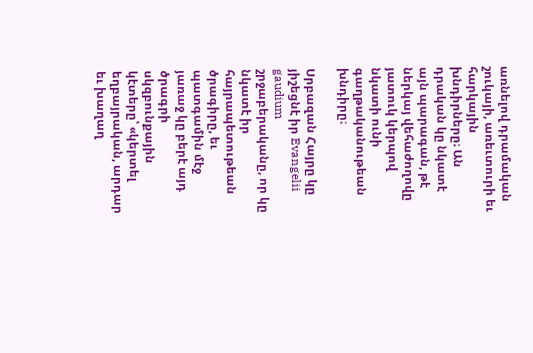առնելով դրամական շուկայի, առեւտուրի եւ հարկային խնդիրները։ Ան դրական կը նկատէ այն պարագան, թէ ներկայ վեհաժողովը յատուկ կերպով նկատի ունի գաղթականութեան խնդիրը։

Սրբազան Հայրը կը յիշեցնէ իր Evangelii gaudium շրջաբերականը, որ կը նկատէ իր հայրապետութեան ծրագիրը, եւ պատգամին մէջ յառաջ կը բերէ այդ ծրագրի սկզբունքային կէտերը՝ «կերտել եղբայրական, արդար եւ խաղաղ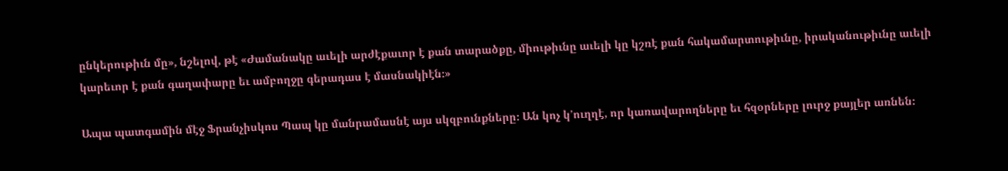ընկերութիւն մը», նշելով, թէ «Ժամանակը աւելի արժէքաւոր է քան տարածքը, միութիւնը աւելի կը կշռէ քան հակամարտութիւնը, իրականութիւնը աւելի կարեւոր է քան գաղափարը եւ ամբողջը գերադաս է մասնակիէն։»

Ապա պատգամին մէջ Ֆրանչիսկոս Պապ կը մանրամասնէ այս սկզբունքները։ Ան կոչ կʼուղղէ, որ կառավարողները եւ հզօրները լուրջ քայլեր առնեն։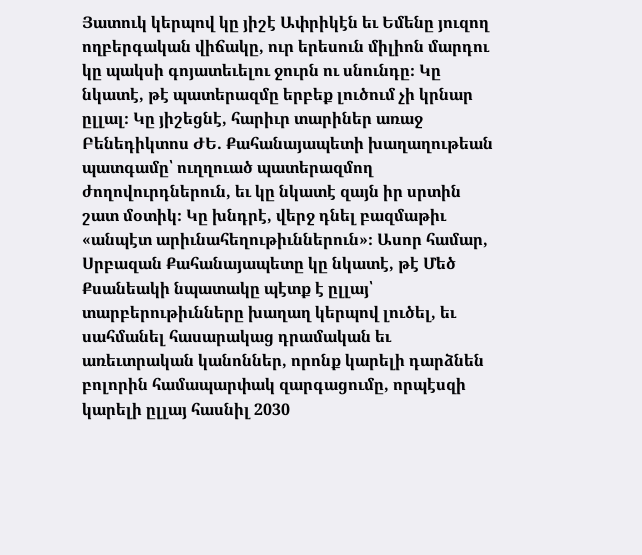Յատուկ կերպով կը յիշէ Ափրիկէն եւ Եմենը յուզող ողբերգական վիճակը, ուր երեսուն միլիոն մարդու կը պակսի գոյատեւելու ջուրն ու սնունդը։ Կը նկատէ, թէ պատերազմը երբեք լուծում չի կրնար ըլլալ։ Կը յիշեցնէ, հարիւր տարիներ առաջ Բենեդիկտոս ԺԵ. Քահանայապետի խաղաղութեան պատգամը՝ ուղղուած պատերազմող ժողովուրդներուն, եւ կը նկատէ զայն իր սրտին շատ մօտիկ։ Կը խնդրէ, վերջ դնել բազմաթիւ «անպէտ արիւնահեղութիւններուն»։ Ասոր համար, Սրբազան Քահանայապետը կը նկատէ, թէ Մեծ Քսանեակի նպատակը պէտք է ըլլայ՝ տարբերութիւնները խաղաղ կերպով լուծել, եւ սահմանել հասարակաց դրամական եւ առեւտրական կանոններ, որոնք կարելի դարձնեն բոլորին համապարփակ զարգացումը, որպէսզի կարելի ըլլայ հասնիլ 2030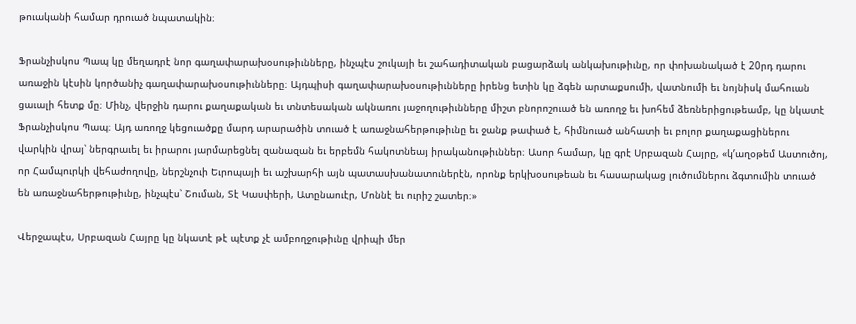թուականի համար դրուած նպատակին։

Ֆրանչիսկոս Պապ կը մեղադրէ նոր գաղափարախօսութիւնները, ինչպէս շուկայի եւ շահադիտական բացարձակ անկախութիւնը, որ փոխանակած է 20րդ դարու առաջին կէսին կործանիչ գաղափարախօսութիւնները։ Այդպիսի գաղափարախօսութիւնները իրենց ետին կը ձգեն արտաքսումի, վատնումի եւ նոյնիսկ մահուան ցաւալի հետք մը։ Մինչ, վերջին դարու քաղաքական եւ տնտեսական ակնառու յաջողութիւնները միշտ բնորոշուած են առողջ եւ խոհեմ ձեռներիցութեամբ, կը նկատէ Ֆրանչիսկոս Պապ։ Այդ առողջ կեցուածքը մարդ արարածին տուած է առաջնահերթութիւնը եւ ջանք թափած է, հիմնուած անհատի եւ բոլոր քաղաքացիներու վարկին վրայ՝ ներգրաւել եւ իրարու յարմարեցնել զանազան եւ երբեմն հակոտնեայ իրականութիւններ։ Ասոր համար, կը գրէ Սրբազան Հայրը, «կʼաղօթեմ Աստուծոյ, որ Համպուրկի վեհաժողովը, ներշնչուի Եւրոպայի եւ աշխարհի այն պատասխանատուներէն, որոնք երկխօսութեան եւ հասարակաց լուծումներու ձգտումին տուած են առաջնահերթութիւնը, ինչպէս՝ Շուման, Տէ Կասփերի, Ատընաուէր, Մոննէ եւ ուրիշ շատեր։»

Վերջապէս, Սրբազան Հայրը կը նկատէ թէ պէտք չէ ամբողջութիւնը վրիպի մեր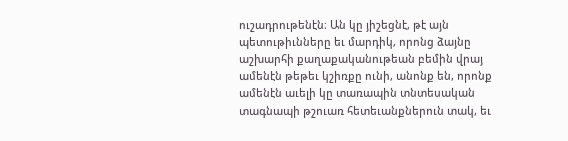ուշադրութենէն։ Ան կը յիշեցնէ, թէ այն պետութիւնները եւ մարդիկ, որոնց ձայնը աշխարհի քաղաքականութեան բեմին վրայ ամենէն թեթեւ կշիռքը ունի, անոնք են, որոնք ամենէն աւելի կը տառապին տնտեսական տագնապի թշուառ հետեւանքներուն տակ, եւ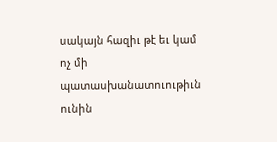սակայն հազիւ թէ եւ կամ ոչ մի պատասխանատուութիւն ունին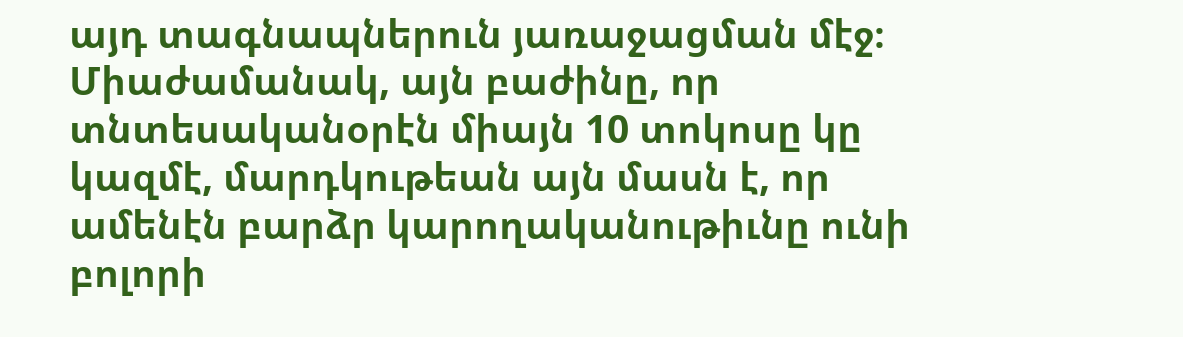այդ տագնապներուն յառաջացման մէջ։ Միաժամանակ, այն բաժինը, որ տնտեսականօրէն միայն 10 տոկոսը կը կազմէ, մարդկութեան այն մասն է, որ ամենէն բարձր կարողականութիւնը ունի բոլորի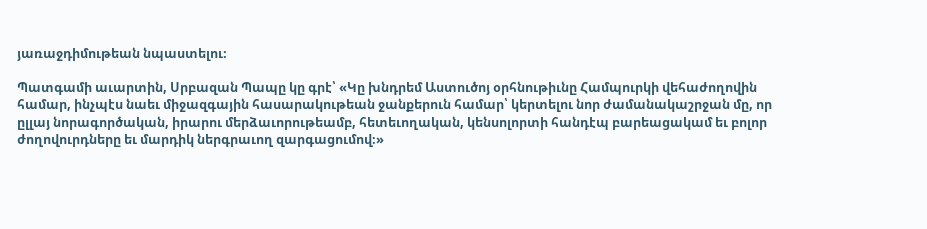յառաջդիմութեան նպաստելու։

Պատգամի աւարտին, Սրբազան Պապը կը գրէ՝ «Կը խնդրեմ Աստուծոյ օրհնութիւնը Համպուրկի վեհաժողովին համար, ինչպէս նաեւ միջազգային հասարակութեան ջանքերուն համար՝ կերտելու նոր ժամանակաշրջան մը, որ ըլլայ նորագործական, իրարու մերձաւորութեամբ, հետեւողական, կենսոլորտի հանդէպ բարեացակամ եւ բոլոր ժողովուրդները եւ մարդիկ ներգրաւող զարգացումով։»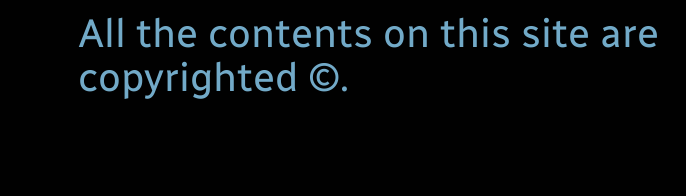All the contents on this site are copyrighted ©.